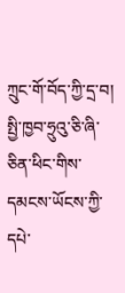ཀྲུང་གོ་བོད་ཀྱི་དྲ་བ།
སྤྱི་ཁྱབ་ཧྲུའུ་ཅི་ཞི་ཅིན་ཕིང་གིས་དམངས་ཡོངས་ཀྱི་དཔེ་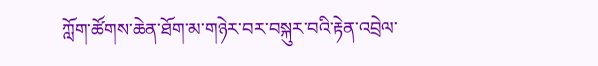ཀློག་ཚོགས་ཆེན་ཐོག་མ་གཉེར་བར་བསྐུར་བའི་རྟེན་འབྲེལ་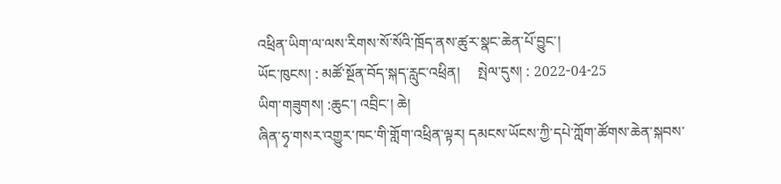འཕྲིན་ཡིག་ལ་ལས་རིགས་སོ་སོའི་ཁྲོད་ནས་ཚུར་སྣང་ཆེན་པོ་བྱུང་།
ཡོང་ཁུངས། : མཚོ་སྔོན་བོད་སྐད་རླུང་འཕྲིན།     སྤེལ་དུས། : 2022-04-25
ཡིག་གཟུགས། :ཆུང་། འབྲིང་། ཆེ།
ཞིན་ཧྭ་གསར་འགྱུར་ཁང་གི་གློག་འཕྲིན་ལྟར། དམངས་ཡོངས་ཀྱི་དཔེ་ཀློག་ཚོགས་ཆེན་སྐབས་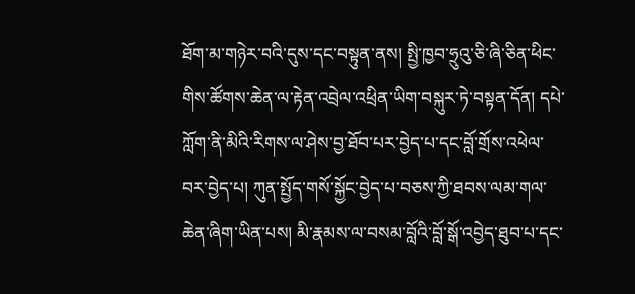ཐོག་མ་གཉེར་བའི་དུས་དང་བསྟུན་ནས། སྤྱི་ཁྱབ་ཧྲུའུ་ཅི་ཞི་ཅིན་ཕིང་གིས་ཚོགས་ཆེན་ལ་རྟེན་འབྲེལ་འཕྲིན་ཡིག་བསྐུར་ཏེ་བསྟན་དོན། དཔེ་ཀློག་ནི་མིའི་རིགས་ལ་ཤེས་བྱ་ཐོབ་པར་བྱེད་པ་དང་བློ་གྲོས་འཕེལ་བར་བྱེད་པ། ཀུན་སྤྱོད་གསོ་སྐྱོང་བྱེད་པ་བཅས་ཀྱི་ཐབས་ལམ་གལ་ཆེན་ཞིག་ཡིན་པས། མི་རྣམས་ལ་བསམ་བློའི་བློ་སྒོ་འབྱེད་ཐུབ་པ་དང་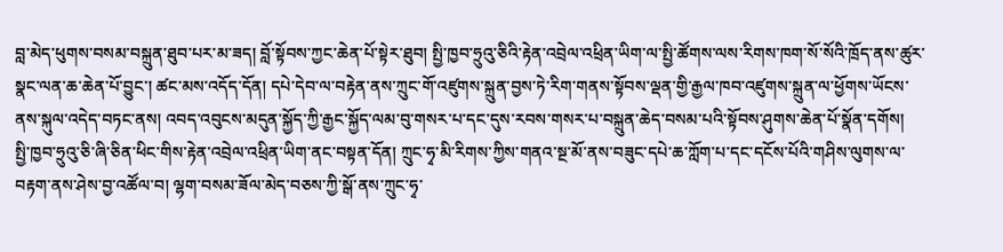བླ་མེད་ཕུགས་བསམ་བསྐྲུན་ཐུབ་པར་མ་ཟད། བློ་སྟོབས་ཀྱང་ཆེན་པོ་སྟེར་ཐུབ། སྤྱི་ཁྱབ་ཧྲུའུ་ཅིའི་རྟེན་འབྲེལ་འཕྲིན་ཡིག་ལ་སྤྱི་ཚོགས་ལས་རིགས་ཁག་སོ་སོའི་ཁྲོད་ནས་ཚུར་སྣང་ལན་ཆ་ཆེན་པོ་བྱུང་། ཚང་མས་འདོད་དོན། དཔེ་དེབ་ལ་བརྟེན་ནས་ཀྲུང་གོ་འཛུགས་སྐྲུན་བྱས་ཏེ་རིག་གནས་སྟོབས་ལྡན་གྱི་རྒྱལ་ཁབ་འཛུགས་སྐྲུན་ལ་ཕྱོགས་ཡོངས་ནས་སྐུལ་འདེད་བཏང་ནས། འབད་འབུངས་མདུན་སྐྱོད་ཀྱི་རྒྱང་སྐྱོད་ལམ་བུ་གསར་པ་དང་དུས་རབས་གསར་པ་བསྐྲུན་ཆེད་བསམ་པའི་སྟོབས་ཤུགས་ཆེན་པོ་སྣོན་དགོས།
སྤྱི་ཁྱབ་ཧྲུའུ་ཅི་ཞི་ཅིན་ཕིང་གིས་རྟེན་འབྲེལ་འཕྲིན་ཡིག་ནང་བསྟན་དོན། ཀྲུང་ཧྭ་མི་རིགས་ཀྱིས་གནའ་སྔ་མོ་ནས་བཟུང་དཔེ་ཆ་ཀློག་པ་དང་དངོས་པོའི་གཤིས་ལུགས་ལ་བརྟག་ནས་ཤེས་བྱ་འཚོལ་བ། ལྷག་བསམ་ཟོལ་མེད་བཅས་ཀྱི་སྒོ་ནས་ཀྲུང་ཧྭ་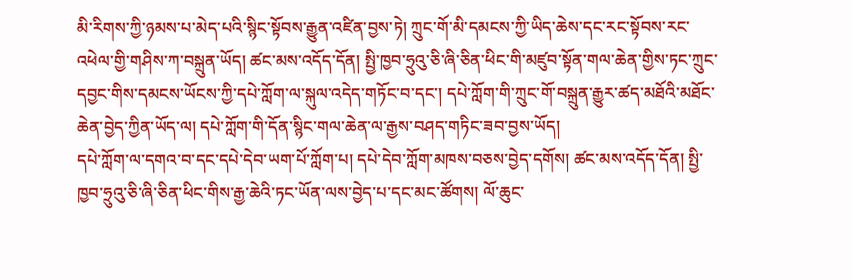མི་རིགས་ཀྱི་ཉམས་པ་མེད་པའི་སྙིང་སྟོབས་རྒྱུན་འཛིན་བྱས་ཏེ། ཀྲུང་གོ་མི་དམངས་ཀྱི་ཡིད་ཆེས་དང་རང་སྟོབས་རང་འཕེལ་གྱི་གཤིས་ཀ་བསྐྲུན་ཡོད། ཚང་མས་འདོད་དོན། སྤྱི་ཁྱབ་ཧྲུའུ་ཅི་ཞི་ཅིན་ཕིང་གི་མཛུབ་སྟོན་གལ་ཆེན་གྱིས་ཏང་ཀྲུང་དབྱང་གིས་དམངས་ཡོངས་ཀྱི་དཔེ་ཀློག་ལ་སྐུལ་འདེད་གཏོང་བ་དང་། དཔེ་ཀློག་གི་ཀྲུང་གོ་བསྐྲུན་རྒྱུར་ཚད་མཐོའི་མཐོང་ཆེན་བྱེད་ཀྱིན་ཡོད་ལ། དཔེ་ཀློག་གི་དོན་སྙིང་གལ་ཆེན་ལ་རྒྱས་བཤད་གཏིང་ཟབ་བྱས་ཡོད།
དཔེ་ཀློག་ལ་དགའ་བ་དང་དཔེ་དེབ་ཡག་པོ་ཀློག་པ། དཔེ་དེབ་ཀློག་མཁས་བཅས་བྱེད་དགོས། ཚང་མས་འདོད་དོན། སྤྱི་ཁྱབ་ཧྲུའུ་ཅི་ཞི་ཅིན་ཕིང་གིས་རྒྱ་ཆེའི་ཏང་ཡོན་ལས་བྱེད་པ་དང་མང་ཚོགས། ལོ་ཆུང་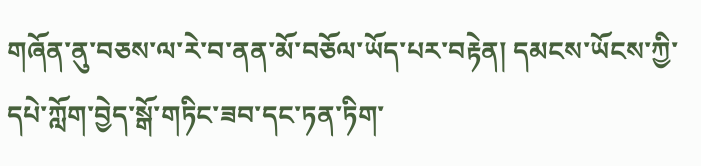གཞོན་ནུ་བཅས་ལ་རེ་བ་ནན་མོ་བཅོལ་ཡོད་པར་བརྟེན། དམངས་ཡོངས་ཀྱི་དཔེ་ཀློག་བྱེད་སྒོ་གཏིང་ཟབ་དང་ཏན་ཏིག་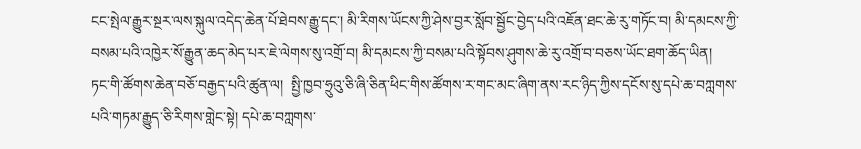ངང་སྤེལ་རྒྱུར་སྔར་ལས་སྐུལ་འདེད་ཆེན་པོ་ཐེབས་རྒྱུ་དང་། མི་རིགས་ཡོངས་ཀྱི་ཤེས་བྱར་སློབ་སྦྱོང་བྱེད་པའི་འཇོན་ཐང་ཆེ་རུ་གཏོང་བ། མི་དམངས་ཀྱི་བསམ་པའི་འཁྱེར་སོ་རྒྱུན་ཆད་མེད་པར་ཇེ་ལེགས་སུ་འགྲོ་བ། མི་དམངས་ཀྱི་བསམ་པའི་སྟོབས་ཤུགས་ཆེ་རུ་འགྲོ་བ་བཅས་ཡོང་ཐག་ཆོད་ཡིན།
ཏང་གི་ཚོགས་ཆེན་བཅོ་བརྒྱད་པའི་ཚུན་ལ།  སྤྱི་ཁྱབ་ཧྲུའུ་ཅི་ཞི་ཅིན་ཕིང་གིས་ཚོགས་ར་གང་མང་ཞིག་ནས་རང་ཉིད་ཀྱིས་དངོས་སུ་དཔེ་ཆ་བཀླགས་པའི་གཏམ་རྒྱུད་ཅི་རིགས་གླེང་སྟེ། དཔེ་ཆ་བཀླགས་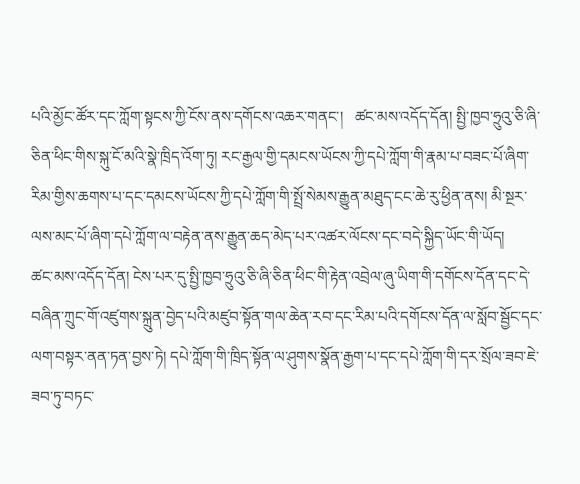པའི་མྱོང་ཚོར་དང་ཀློག་སྟངས་ཀྱི་ངོས་ནས་དགོངས་འཆར་གནང་།   ཚང་མས་འདོད་དོན། སྤྱི་ཁྱབ་ཧྲུའུ་ཅི་ཞི་ཅིན་ཕིང་གིས་སྐུ་ངོ་མའི་སྣེ་ཁྲིད་འོག་ཏུ། རང་རྒྱལ་གྱི་དམངས་ཡོངས་ཀྱི་དཔེ་ཀློག་གི་རྣམ་པ་བཟང་པོ་ཞིག་རིམ་གྱིས་ཆགས་པ་དང་དམངས་ཡོངས་ཀྱི་དཔེ་ཀློག་གི་སྤྲོ་སེམས་རྒྱུན་མཐུད་ངང་ཆེ་རུ་ཕྱིན་ནས། མི་སྔར་ལས་མང་པོ་ཞིག་དཔེ་ཀློག་ལ་བརྟེན་ནས་རྒྱུན་ཆད་མེད་པར་འཚར་ལོངས་དང་བདེ་སྐྱིད་ཡོང་གི་ཡོད།
ཚང་མས་འདོད་དོན། ངེས་པར་དུ་སྤྱི་ཁྱབ་ཧྲུའུ་ཅི་ཞི་ཅིན་ཕིང་གི་རྟེན་འབྲེལ་ཞུ་ཡིག་གི་དགོངས་དོན་དང་དེ་བཞིན་ཀྲུང་གོ་འཛུགས་སྐྲུན་བྱེད་པའི་མཛུབ་སྟོན་གལ་ཆེན་རབ་དང་རིམ་པའི་དགོངས་དོན་ལ་སློབ་སྦྱོང་དང་ལག་བསྟར་ནན་ཏན་བྱས་ཏེ། དཔེ་ཀློག་གི་ཁྲིད་སྟོན་ལ་ཤུགས་སྣོན་རྒྱག་པ་དང་དཔེ་ཀློག་གི་དར་སྲོལ་ཟབ་ཇེ་ཟབ་ཏུ་བཏང་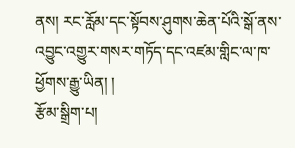ནས། རང་རློམ་དང་སྟོབས་ཤུགས་ཆེན་པོའི་སྒོ་ནས་འབྱུང་འགྱུར་གསར་གཏོད་དང་འཛམ་གླིང་ལ་ཁ་ཕྱོགས་རྒྱུ་ཡིན། །
རྩོམ་སྒྲིག་པ།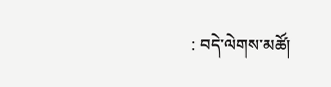: བདེ་ལེགས་མཚོ།